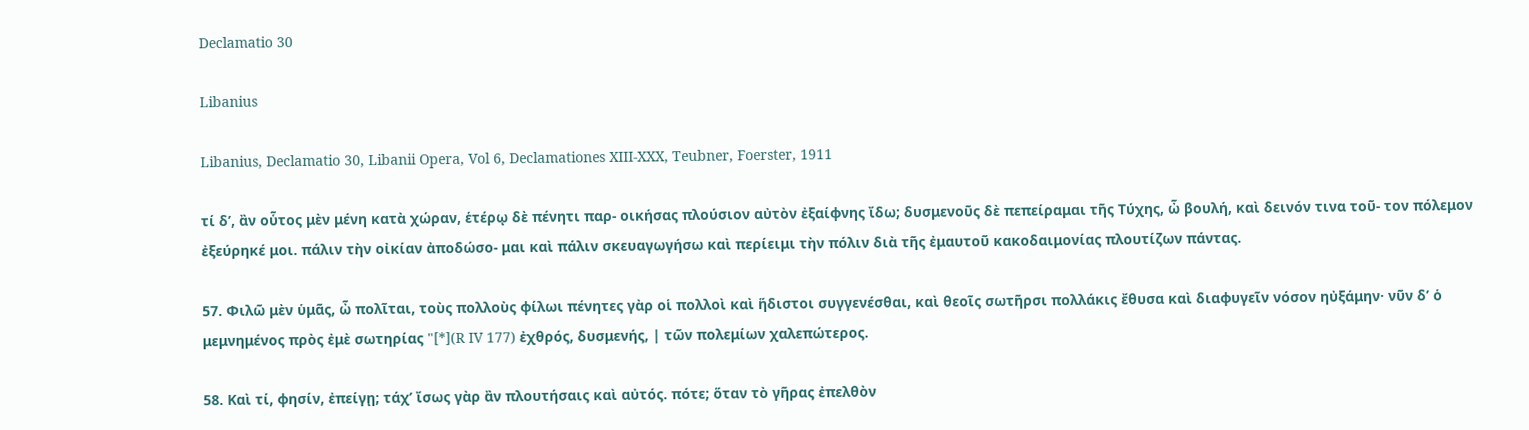Declamatio 30

Libanius

Libanius, Declamatio 30, Libanii Opera, Vol 6, Declamationes XIII-XXX, Teubner, Foerster, 1911

τί δ’, ἂν οὗτος μὲν μένη κατὰ χώραν, ἑτέρῳ δὲ πένητι παρ- οικήσας πλούσιον αὐτὸν ἐξαίφνης ἴδω; δυσμενοῦς δὲ πεπείραμαι τῆς Τύχης, ὦ βουλή, καὶ δεινόν τινα τοῦ- τον πόλεμον ἐξεύρηκέ μοι. πάλιν τὴν οἰκίαν ἀποδώσο- μαι καὶ πάλιν σκευαγωγήσω καὶ περίειμι τὴν πόλιν διὰ τῆς ἐμαυτοῦ κακοδαιμονίας πλουτίζων πάντας.

57. Φιλῶ μὲν ὑμᾶς, ὦ πολῖται, τοὺς πολλοὺς φίλωι πένητες γὰρ οἱ πολλοὶ καὶ ἥδιστοι συγγενέσθαι, καὶ θεοῖς σωτῆρσι πολλάκις ἔθυσα καὶ διαφυγεῖν νόσον ηὐξάμην· νῦν δ’ ὁ μεμνημένος πρὸς ἐμὲ σωτηρίας "[*](R IV 177) ἐχθρός, δυσμενής, | τῶν πολεμίων χαλεπώτερος.

58. Καὶ τί, φησίν, ἐπείγῃ; τάχ’ ἴσως γὰρ ἂν πλουτήσαις καὶ αὐτός. πότε; ὅταν τὸ γῆρας ἐπελθὸν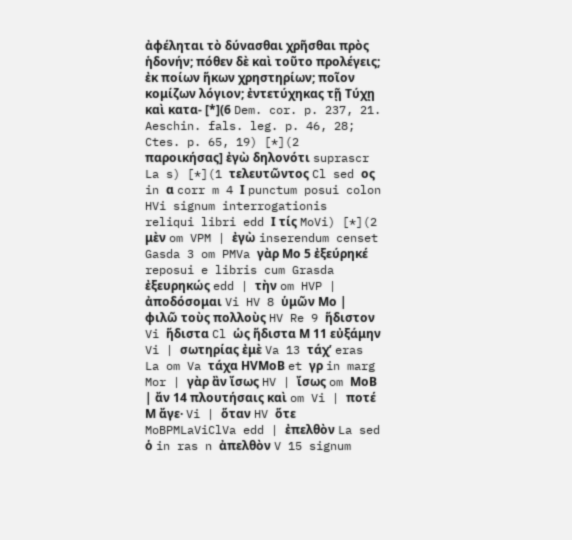ἀφέληται τὸ δύνασθαι χρῆσθαι πρὸς ἡδονήν; πόθεν δὲ καὶ τοῦτο προλέγεις; ἐκ ποίων ἥκων χρηστηρίων; ποῖον κομίζων λόγιον; ἐντετύχηκας τῇ Τύχῃ καὶ κατα- [*](6 Dem. cor. p. 237, 21. Aeschin. fals. leg. p. 46, 28; Ctes. p. 65, 19) [*](2 παροικήσας] ἐγὼ δηλονότι suprascr La s) [*](1 τελευτῶντος Cl sed ος in α corr m 4 Ι punctum posui colon HVi signum interrogationis reliqui libri edd Ι τίς MoVi) [*](2 μὲν om VPM | ἐγὼ inserendum censet Gasda 3 om PMVa γὰρ Μο 5 ἐξεύρηκέ reposui e libris cum Grasda ἐξευρηκώς edd | τὴν om HVP | ἀποδόσομαι Vi HV 8 ὑμῶν Μο | φιλῶ τοὺς πολλοὺς HV Re 9 ἥδιστον Vi ἥδιστα Cl ὡς ἥδιστα Μ 11 εὐξάμην Vi | σωτηρίας ἐμὲ Va 13 τάχ’ eras La om Va τάχα ΗVΜοΒ et γρ in marg Mor | γὰρ ἂν ἴσως HV | ἴσως om ΜοΒ | ἄν 14 πλουτήσαις καὶ om Vi | ποτέ Μ ἄγε· Vi | ὅταν HV ὅτε MoBPMLaViClVa edd | ἐπελθὸν La sed ὁ in ras n ἀπελθὸν V 15 signum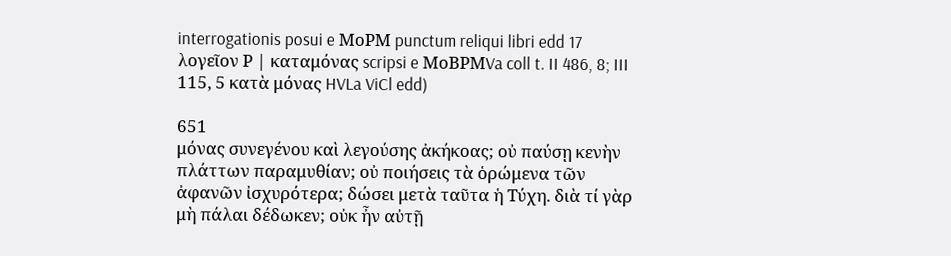interrogationis posui e ΜοΡΜ punctum reliqui libri edd 17 λογεῖον Ρ | καταμόνας scripsi e ΜοΒΡΜVa coll t. II 486, 8; III 115, 5 κατὰ μόνας HVLa ViCl edd)

651
μόνας συνεγένου καὶ λεγούσης ἀκήκοας; οὐ παύσῃ κενὴν πλάττων παραμυθίαν; οὐ ποιήσεις τὰ ὁρώμενα τῶν ἀφανῶν ἰσχυρότερα; δώσει μετὰ ταῦτα ἡ Τύχη. διὰ τί γὰρ μὴ πάλαι δέδωκεν; οὐκ ἦν αὐτῇ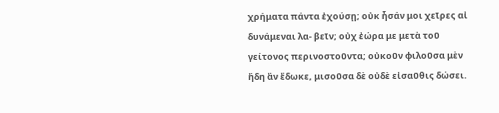χρήματα πάντα ἐχούσῃ; οὐκ ἦσάν μοι χεῖρες αἰ δυνάμεναι λα- βεῖν; οὐχ ἐώρα με μετὰ τοῦ γείτονος περινοστοῦντα; οὐκοῦν φιλοῦσα μὲν ἤδη ἂν ἔδωκε, μισοῦσα δὲ οὐδὲ εἰσαῦθις δώσει.